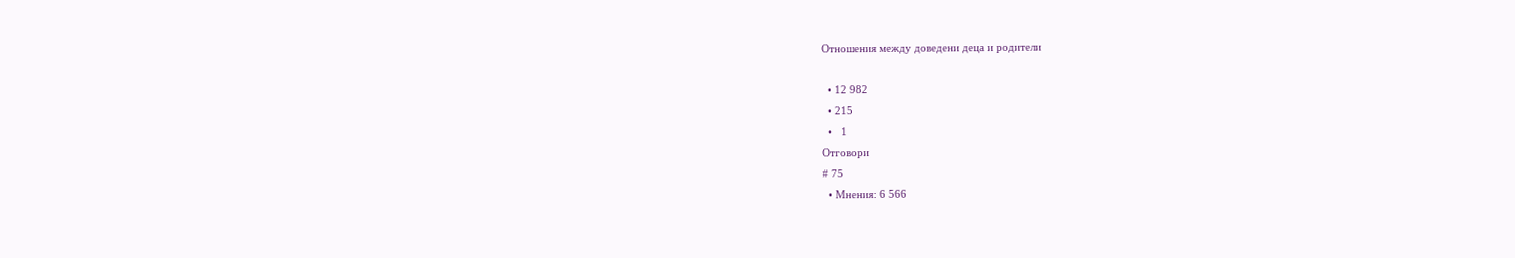Отношения между доведени деца и родители

  • 12 982
  • 215
  •   1
Отговори
# 75
  • Мнения: 6 566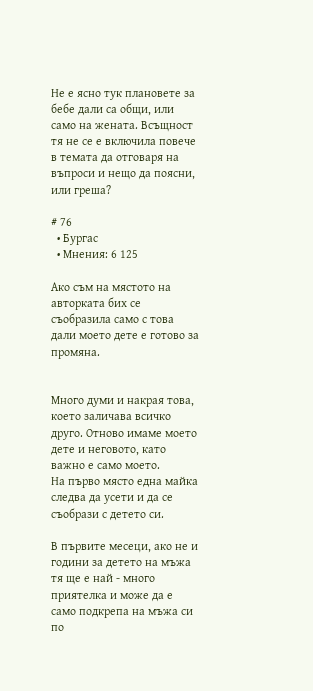Не е ясно тук плановете за бебе дали са общи, или само на жената. Всъщност тя не се е включила повече в темата да отговаря на въпроси и нещо да поясни, или греша?

# 76
  • Бургас
  • Мнения: 6 125

Ако съм на мястото на авторката бих се съобразила само с това дали моето дете е готово за промяна.


Много думи и накрая това, което заличава всичко друго. Отново имаме моето дете и неговото, като важно е само моето.
На първо място една майка следва да усети и да се съобрази с детето си.

В първите месеци, ако не и години за детето на мъжа тя ще е най - много приятелка и може да е само подкрепа на мъжа си по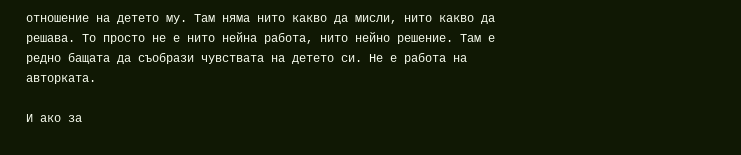отношение на детето му. Там няма нито какво да мисли, нито какво да решава. То просто не е нито нейна работа, нито нейно решение. Там е редно бащата да съобрази чувствата на детето си. Не е работа на авторката.

И ако за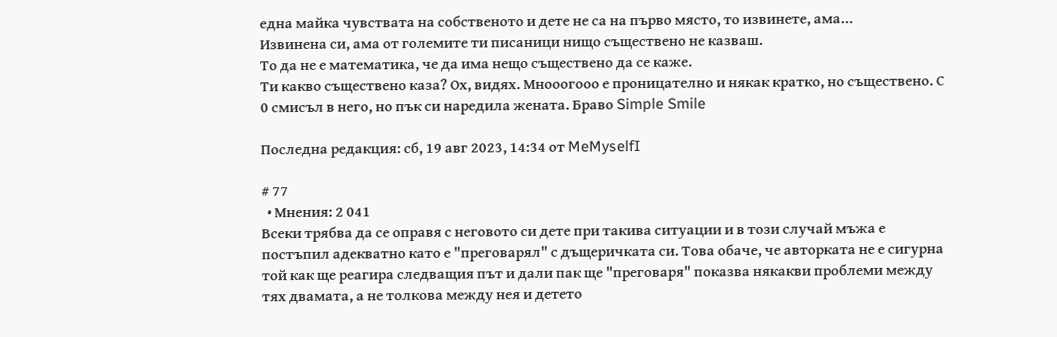една майка чувствата на собственото и дете не са на първо място, то извинете, ама…
Извинена си, ама от големите ти писаници нищо съществено не казваш.
То да не е математика, че да има нещо съществено да се каже.
Ти какво съществено каза? Ох, видях. Мнооогооо е проницателно и някак кратко, но съществено. С 0 смисъл в него, но пък си наредила жената. Браво Simple Smile

Последна редакция: сб, 19 авг 2023, 14:34 от MeMyselfI

# 77
  • Мнения: 2 041
Всеки трябва да се оправя с неговото си дете при такива ситуации и в този случай мъжа е постъпил адекватно като е "преговарял" с дъщеричката си. Това обаче, че авторката не е сигурна той как ще реагира следващия път и дали пак ще "преговаря" показва някакви проблеми между тях двамата, а не толкова между нея и детето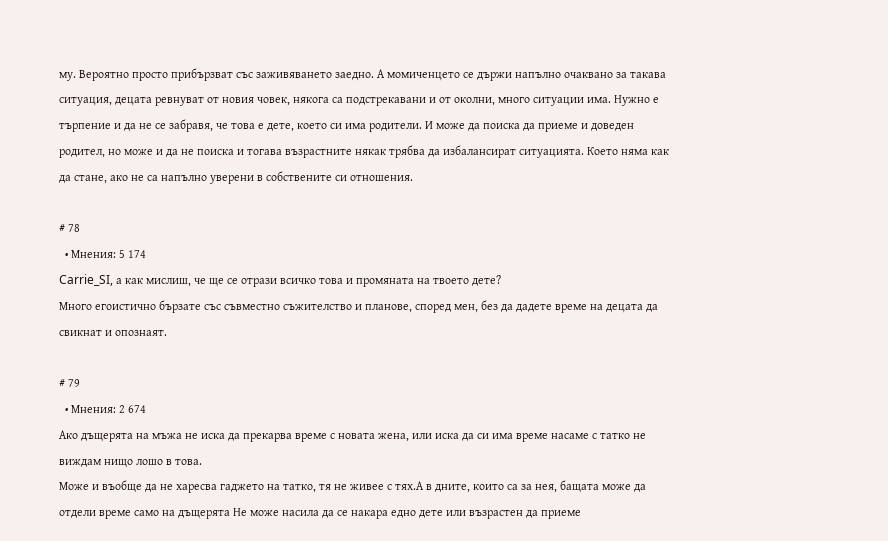му. Вероятно просто прибързват със заживяването заедно. А момиченцето се държи напълно очаквано за такава ситуация, децата ревнуват от новия човек, някога са подстрекавани и от околни, много ситуации има. Нужно е търпение и да не се забравя, че това е дете, което си има родители. И може да поиска да приеме и доведен родител, но може и да не поиска и тогава възрастните някак трябва да избалансират ситуацията. Което няма как да стане, ако не са напълно уверени в собствените си отношения.

# 78
  • Мнения: 5 174
Carrie_SI, а как мислиш, че ще се отрази всичко това и промяната на твоето дете?
Много егоистично бързате със съвместно съжителство и планове, според мен, без да дадете време на децата да свикнат и опознаят.

# 79
  • Мнения: 2 674
Ако дъщерята на мъжа не иска да прекарва време с новата жена, или иска да си има време насаме с татко не виждам нищо лошо в това.
Може и въобще да не харесва гаджето на татко, тя не живее с тях.А в дните, които са за нея, бащата може да отдели време само на дъщерята Не може насила да се накара едно дете или възрастен да приеме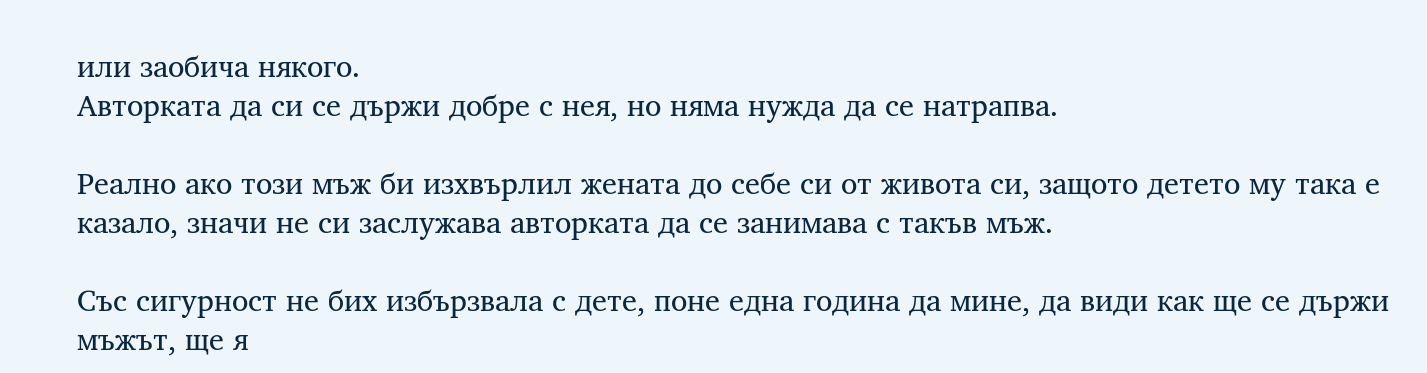или заобича някого.
Авторката да си се държи добре с нея, но няма нужда да се натрапва.

Реално ако този мъж би изхвърлил жената до себе си от живота си, защото детето му така е казало, значи не си заслужава авторката да се занимава с такъв мъж.

Със сигурност не бих избързвала с дете, поне една година да мине, да види как ще се държи мъжът, ще я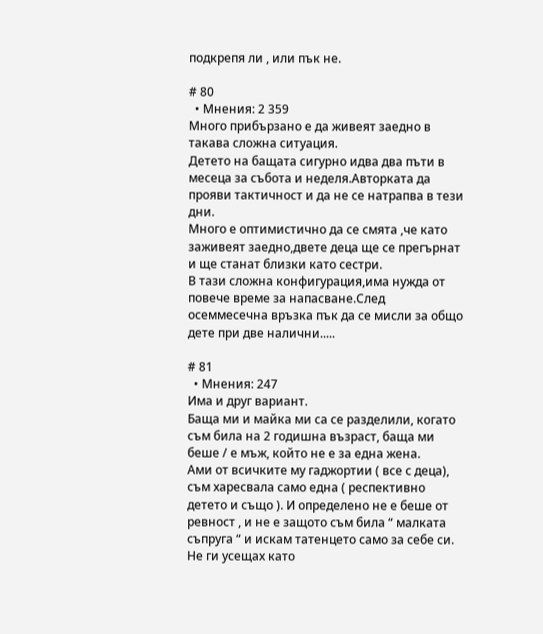подкрепя ли , или пък не.

# 80
  • Мнения: 2 359
Много прибързано е да живеят заедно в такава сложна ситуация.
Детето на бащата сигурно идва два пъти в месеца за събота и неделя.Авторката да прояви тактичност и да не се натрапва в тези дни.
Много е оптимистично да се смята ,че като заживеят заедно,двете деца ще се прегърнат и ще станат близки като сестри.
В тази сложна конфигурация,има нужда от повече време за напасване.След осеммесечна връзка пък да се мисли за общо дете при две налични.....

# 81
  • Мнения: 247
Има и друг вариант.
Баща ми и майка ми са се разделили, когато съм била на 2 годишна възраст, баща ми беше / е мъж, който не е за една жена.
Ами от всичките му гаджортии ( все с деца), съм харесвала само една ( респективно детето и също ). И определено не е беше от ревност , и не е защото съм била “ малката съпруга “ и искам татенцето само за себе си.
Не ги усещах като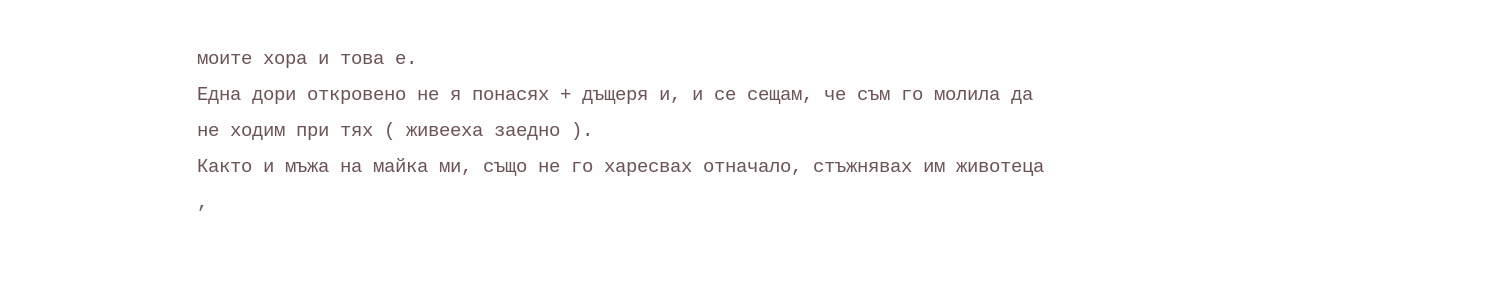моите хора и това е.
Една дори откровено не я понасях + дъщеря и, и се сещам, че съм го молила да не ходим при тях ( живееха заедно ).
Както и мъжа на майка ми, също не го харесвах отначало, стъжнявах им животеца ,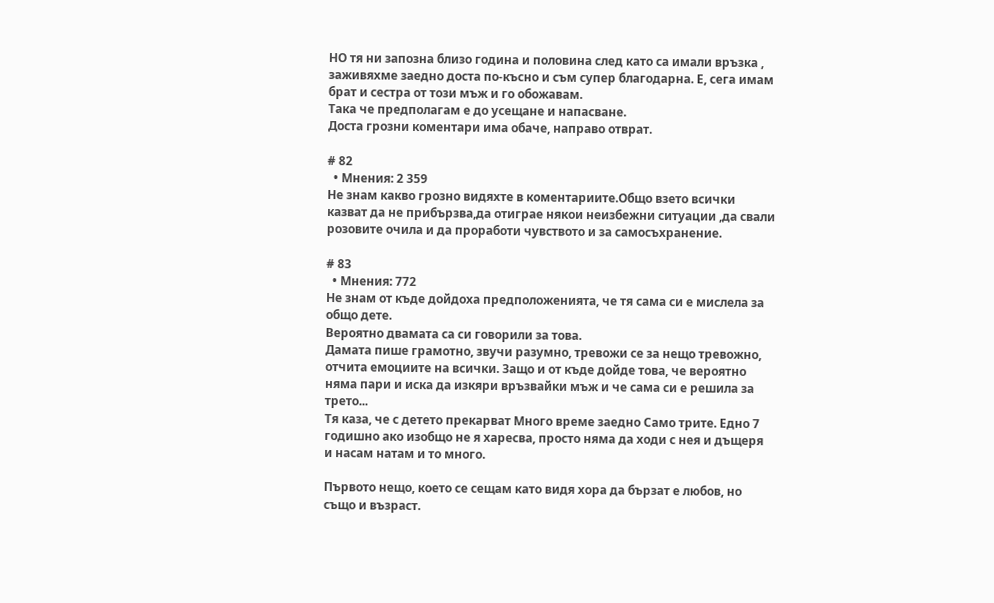НО тя ни запозна близо година и половина след като са имали връзка , заживяхме заедно доста по-късно и съм супер благодарна. Е, сега имам брат и сестра от този мъж и го обожавам.
Така че предполагам е до усещане и напасване.
Доста грозни коментари има обаче, направо отврат.

# 82
  • Мнения: 2 359
Не знам какво грозно видяхте в коментариите.Общо взето всички казват да не прибързва,да отиграе някои неизбежни ситуации ,да свали розовите очила и да проработи чувството и за самосъхранение.

# 83
  • Мнения: 772
Не знам от къде дойдоха предположенията, че тя сама си е мислела за общо дете.
Вероятно двамата са си говорили за това.
Дамата пише грамотно, звучи разумно, тревожи се за нещо тревожно, отчита емоциите на всички. Защо и от къде дойде това, че вероятно няма пари и иска да изкяри връзвайки мъж и че сама си е решила за трето...
Тя каза, че с детето прекарват Много време заедно Само трите. Едно 7 годишно ако изобщо не я харесва, просто няма да ходи с нея и дъщеря и насам натам и то много.

Първото нещо, което се сещам като видя хора да бързат е любов, но също и възраст.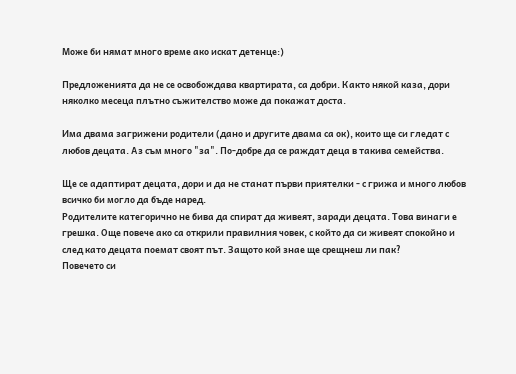Може би нямат много време ако искат детенце:)

Предложенията да не се освобождава квартирата, са добри. Както някой каза, дори няколко месеца плътно съжителство може да покажат доста.

Има двама загрижени родители (дано и другите двама са ок), които ще си гледат с любов децата. Аз съм много "за". По-добре да се раждат деца в такива семейства.

Ще се адаптират децата, дори и да не станат първи приятелки - с грижа и много любов всичко би могло да бъде наред.
Родителите категорично не бива да спират да живеят, заради децата. Това винаги е грешка. Още повече ако са открили правилния човек, с който да си живеят спокойно и след като децата поемат своят път. Защото кой знае ще срещнеш ли пак?
Повечето си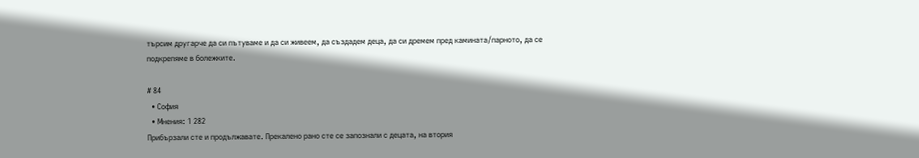търсим другарче да си пътуваме и да си живеем, да създадем деца, да си дремем пред камината/парното, да се подкрепяме в болежките.

# 84
  • София
  • Мнения: 1 282
Прибързали сте и продължавате. Прекалено рано сте се запознали с децата, на втория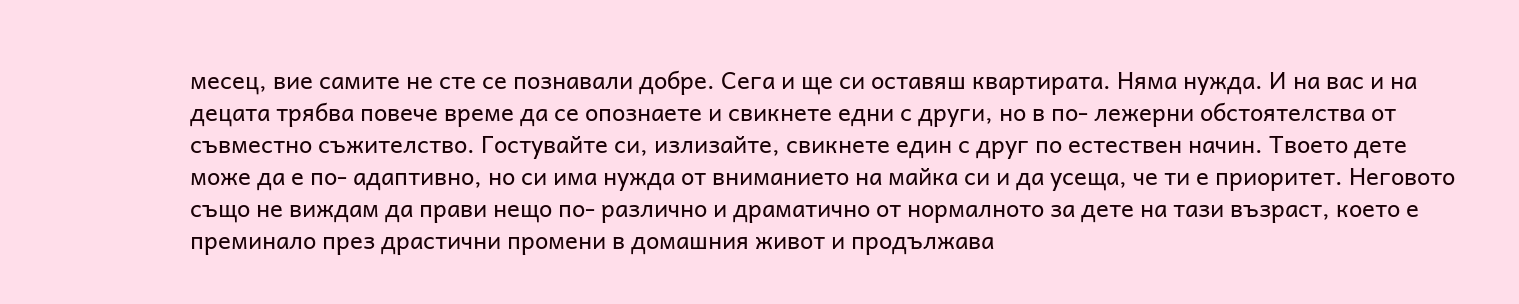месец, вие самите не сте се познавали добре. Сега и ще си оставяш квартирата. Няма нужда. И на вас и на децата трябва повече време да се опознаете и свикнете едни с други, но в по- лежерни обстоятелства от съвместно съжителство. Гостувайте си, излизайте, свикнете един с друг по естествен начин. Твоето дете може да е по- адаптивно, но си има нужда от вниманието на майка си и да усеща, че ти е приоритет. Неговото също не виждам да прави нещо по- различно и драматично от нормалното за дете на тази възраст, което е преминало през драстични промени в домашния живот и продължава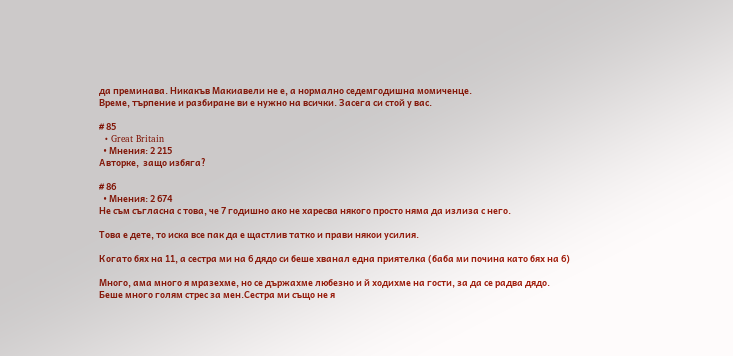да преминава. Никакъв Макиавели не е, а нормално седемгодишна момиченце.
Време, търпение и разбиране ви е нужно на всички. Засега си стой у вас.

# 85
  • Great Britain
  • Мнения: 2 215
Авторке,  защо избяга?

# 86
  • Мнения: 2 674
Не съм съгласна с това, че 7 годишно ако не харесва някого просто няма да излиза с него.

Това е дете, то иска все пак да е щастлив татко и прави някои усилия.

Когато бях на 11, а сестра ми на 6 дядо си беше хванал една приятелка (баба ми почина като бях на 6)

Много, ама много я мразехме, но се държахме любезно и й ходихме на гости, за да се радва дядо.
Беше много голям стрес за мен.Сестра ми също не я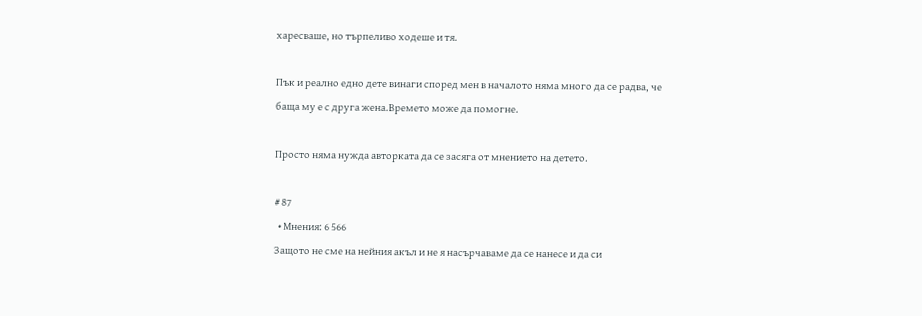харесваше, но търпеливо ходеше и тя.

Пък и реално едно дете винаги според мен в началото няма много да се радва, че баща му е с друга жена.Времето може да помогне.

Просто няма нужда авторката да се засяга от мнението на детето.

# 87
  • Мнения: 6 566
Защото не сме на нейния акъл и не я насърчаваме да се нанесе и да си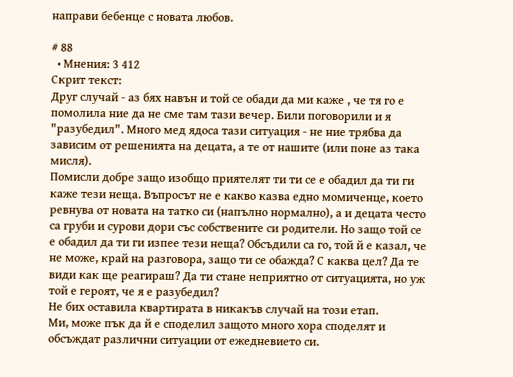направи бебенце с новата любов.

# 88
  • Мнения: 3 412
Скрит текст:
Друг случай - аз бях навън и той се обади да ми каже , че тя го е помолила ние да не сме там тази вечер. Били поговорили и я "разубедил". Много мед ядоса тази ситуация - не ние трябва да зависим от решенията на децата, а те от нашите (или поне аз така мисля).
Помисли добре защо изобщо приятелят ти ти се е обадил да ти ги каже тези неща. Въпросът не е какво казва едно момиченце, което ревнува от новата на татко си (напълно нормално), а и децата често са груби и сурови дори със собствените си родители. Но защо той се е обадил да ти ги изпее тези неща? Обсъдили са го, той й е казал, че не може, край на разговора, защо ти се обажда? С каква цел? Да те види как ще реагираш? Да ти стане неприятно от ситуацията, но уж той е героят, че я е разубедил?
Не бих оставила квартирата в никакъв случай на този етап.
Ми, може пък да й е споделил защото много хора споделят и обсъждат различни ситуации от ежедневието си.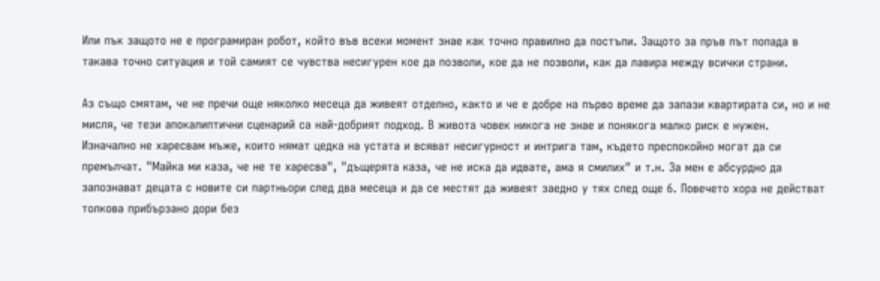Или пък защото не е програмиран робот, който във всеки момент знае как точно правилно да постъпи. Защото за пръв път попада в такава точно ситуация и той самият се чувства несигурен кое да позволи, кое да не позволи, как да лавира между всички страни.

Аз също смятам, че не пречи още няколко месеца да живеят отделно, както и че е добре на първо време да запази квартирата си, но и не мисля, че тези апокалиптични сценарий са най-добрият подход. В живота човек никога не знае и понякога малко риск е нужен.
Изначално не харесвам мъже, които нямат цедка на устата и всяват несигурност и интрига там, където преспокойно могат да си премълчат. "Майка ми каза, че не те харесва", "дъщерята каза, че не иска да идвате, ама я смилих" и т.н. За мен е абсурдно да запознават децата с новите си партньори след два месеца и да се местят да живеят заедно у тях след още 6. Повечето хора не действат толкова прибързано дори без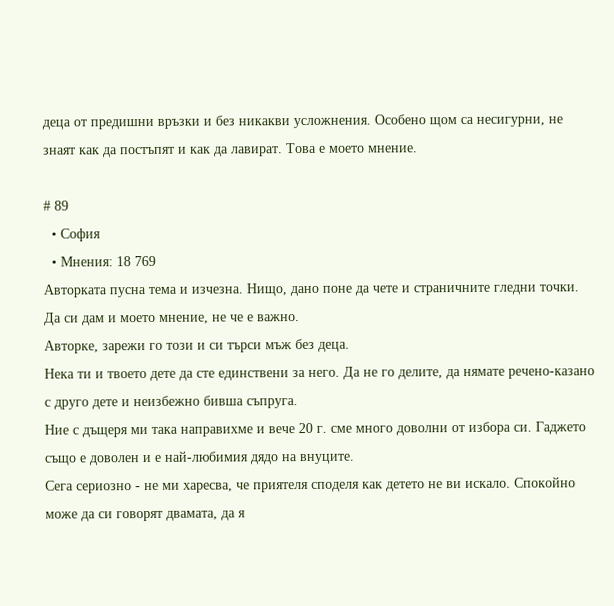деца от предишни връзки и без никакви усложнения. Особено щом са несигурни, не знаят как да постъпят и как да лавират. Това е моето мнение.

# 89
  • София
  • Мнения: 18 769
Авторката пусна тема и изчезна. Нищо, дано поне да чете и страничните гледни точки. Да си дам и моето мнение, не че е важно.
Авторке, зарежи го този и си търси мъж без деца.
Нека ти и твоето дете да сте единствени за него. Да не го делите, да нямате речено-казано с друго дете и неизбежно бивша съпруга.
Ние с дъщеря ми така направихме и вече 20 г. сме много доволни от избора си. Гаджето също е доволен и е най-любимия дядо на внуците.
Сега сериозно - не ми харесва, че приятеля споделя как детето не ви искало. Спокойно може да си говорят двамата, да я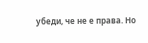убеди, че не е права. Но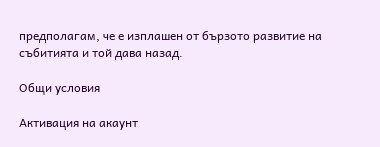предполагам, че е изплашен от бързото развитие на събитията и той дава назад.

Общи условия

Активация на акаунт